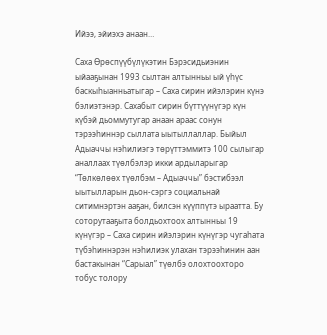Ийээ, эйиэхэ анаан…

Саха Өрөспүүбүлүкэтин Бэрэсидьиэнин ыйааҕынан 1993 сылтан алтынньы ый үһүс баскыһыанньатыгар – Саха сирин ийэлэрин күнэ бэлиэтэнэр. Сахабыт сирин бүттүүнүгэр күн күбэй дьоммутугар анаан араас сонун тэрээһиннэр сыллата ыытыллаллар. Быйыл Адыаччы нэһилиэгэ төрүттэммитэ 100 сылыгар аналлаах түөлбэлэр икки ардыларыгар “Төлкөлөөх түөлбэм – Адыаччы” бэстибээл ыытылларын дьон-сэргэ социальнай ситимнэртэн ааҕан, билсэн күүппүтэ ыраатта. Бу соторутааҕыта болдьохтоох алтынньы 19 күнүгэр – Саха сирин ийэлэрин күнүгэр чугаһата түбэһиннэрэн нэһилиэк улахан тэрээһинин аан бастакынан “Сарыал” түөлбэ олохтоохторо тобус толору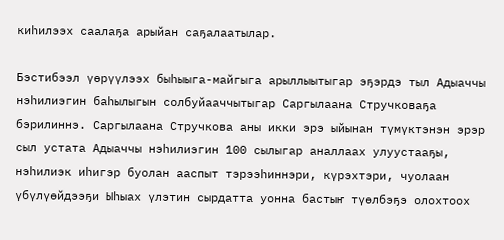киһилээх саалаҕа арыйан саҕалаатылар.

Бэстибээл үөрүүлээх быһыыга-майгыга арыллыытыгар эҕэрдэ тыл Адыаччы нэһилиэгин баһылыгын солбуйааччытыгар Саргылаана Стручковаҕа бэрилиннэ. Саргылаана Стручкова аны икки эрэ ыйынан түмүктэнэн эрэр сыл устата Адыаччы нэһилиэгин 100 сылыгар аналлаах улуустааҕы, нэһилиэк иһигэр буолан ааспыт тэрээһиннэри, күрэхтэри, чуолаан үбүлүөйдээҕи Ыһыах үлэтин сырдатта уонна бастыҥ түөлбэҕэ олохтоох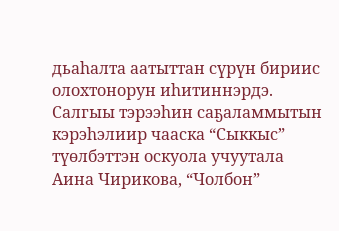дьаһалта аатыттан сүрүн бириис олохтонорун иһитиннэрдэ. Салгыы тэрээһин саҕаламмытын кэрэһэлиир чааска “Сыккыс” түөлбэттэн оскуола учуутала Аина Чирикова, “Чолбон”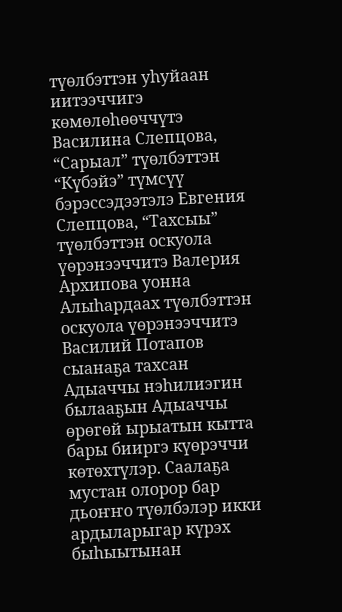түөлбэттэн уһуйаан иитээччигэ көмөлөһөөччүтэ Василина Слепцова, “Сарыал” түөлбэттэн “Күбэйэ” түмсүү бэрэссэдээтэлэ Евгения Слепцова, “Тахсыы” түөлбэттэн оскуола үөрэнээччитэ Валерия Архипова уонна Алыһардаах түөлбэттэн оскуола үөрэнээччитэ Василий Потапов сыанаҕа тахсан Адыаччы нэһилиэгин былааҕын Адыаччы өрөгөй ырыатын кытта бары бииргэ күөрэччи көтөхтүлэр. Саалаҕа мустан олорор бар дьоҥҥо түөлбэлэр икки ардыларыгар күрэх быһыытынан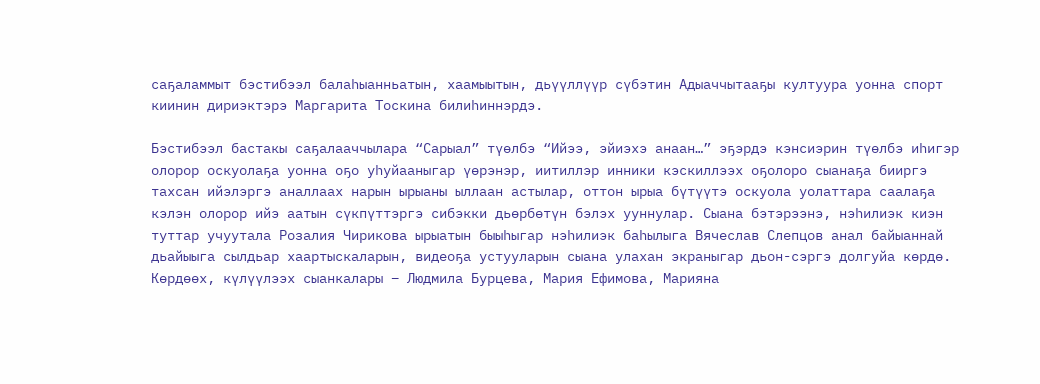саҕаламмыт бэстибээл балаһыанньатын, хаамыытын, дьүүллүүр сүбэтин Адыаччытааҕы култуура уонна спорт киинин дириэктэрэ Маргарита Тоскина билиһиннэрдэ.

Бэстибээл бастакы саҕалааччылара “Сарыал” түөлбэ “Ийээ, эйиэхэ анаан…” эҕэрдэ кэнсиэрин түөлбэ иһигэр олорор оскуолаҕа уонна оҕо уһуйааныгар үөрэнэр, иитиллэр инники кэскиллээх оҕолоро сыанаҕа бииргэ тахсан ийэлэргэ аналлаах нарын ырыаны ыллаан астылар, оттон ырыа бүтүүтэ оскуола уолаттара саалаҕа кэлэн олорор ийэ аатын сүкпүттэргэ сибэкки дьөрбөтүн бэлэх ууннулар. Сыана бэтэрээнэ, нэһилиэк киэн туттар учуутала Розалия Чирикова ырыатын быыһыгар нэһилиэк баһылыга Вячеслав Слепцов анал байыаннай дьайыыга сылдьар хаартыскаларын, видеоҕа устууларын сыана улахан экраныгар дьон-сэргэ долгуйа көрдө. Көрдөөх, күлүүлээх сыанкалары – Людмила Бурцева, Мария Ефимова, Марияна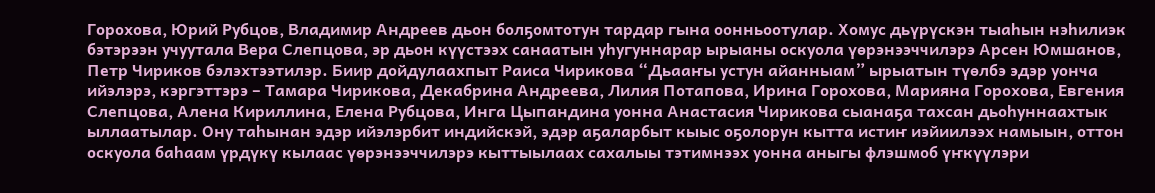Горохова, Юрий Рубцов, Владимир Андреев дьон болҕомтотун тардар гына оонньоотулар. Хомус дьүрүскэн тыаһын нэһилиэк бэтэрээн учуутала Вера Слепцова, эр дьон күүстээх санаатын уһугуннарар ырыаны оскуола үөрэнээччилэрэ Арсен Юмшанов, Петр Чириков бэлэхтээтилэр. Биир дойдулаахпыт Раиса Чирикова “Дьааҥы устун айанныам” ырыатын түөлбэ эдэр уонча ийэлэрэ, кэргэттэрэ – Тамара Чирикова, Декабрина Андреева, Лилия Потапова, Ирина Горохова, Марияна Горохова, Евгения Слепцова, Алена Кириллина, Елена Рубцова, Инга Цыпандина уонна Анастасия Чирикова сыанаҕа тахсан дьоһуннаахтык ыллаатылар. Ону таһынан эдэр ийэлэрбит индийскэй, эдэр аҕаларбыт кыыс оҕолорун кытта истиҥ иэйиилээх намыын, оттон оскуола баһаам үрдүкү кылаас үөрэнээччилэрэ кыттыылаах сахалыы тэтимнээх уонна аныгы флэшмоб үҥкүүлэри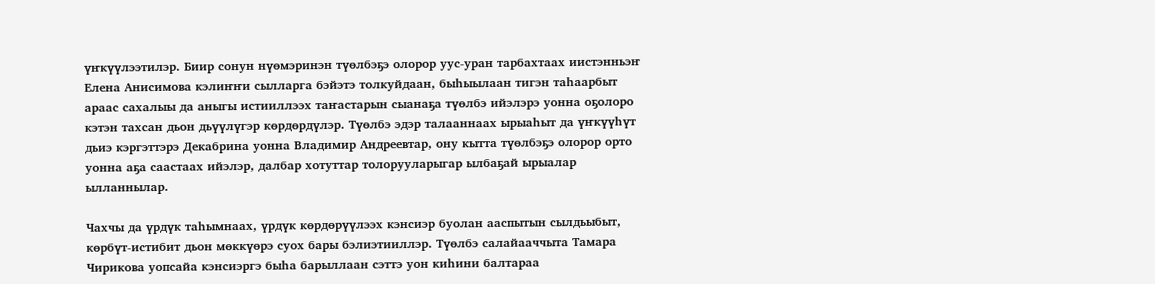үҥкүүлээтилэр. Биир сонун нүөмэринэн түөлбэҕэ олорор уус-уран тарбахтаах иистэнньэҥ Елена Анисимова кэлиҥҥи сылларга бэйэтэ толкуйдаан, быһыылаан тигэн таһаарбыт араас сахалыы да аныгы истииллээх таҥастарын сыанаҕа түөлбэ ийэлэрэ уонна оҕолоро кэтэн тахсан дьон дьүүлүгэр көрдөрдүлэр. Түөлбэ эдэр талааннаах ырыаһыт да үҥкүүһүт дьиэ кэргэттэрэ Декабрина уонна Владимир Андреевтар, ону кытта түөлбэҕэ олорор орто уонна аҕа саастаах ийэлэр, далбар хотуттар толорууларыгар ылбаҕай ырыалар ылланнылар.

Чахчы да үрдүк таһымнаах, үрдүк көрдөрүүлээх кэнсиэр буолан ааспытын сылдьыбыт, көрбүт-истибит дьон мөккүөрэ суох бары бэлиэтииллэр. Түөлбэ салайааччыта Тамара Чирикова уопсайа кэнсиэргэ быһа барыллаан сэттэ уон киһини балтараа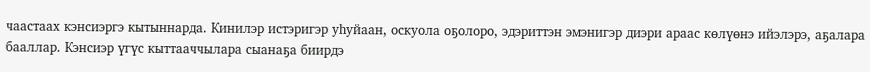чаастаах кэнсиэргэ кытыннарда. Кинилэр истэригэр уһуйаан, оскуола оҕолоро, эдэриттэн эмэнигэр диэри араас көлүөнэ ийэлэрэ, аҕалара бааллар. Кэнсиэр үгүс кыттааччылара сыанаҕа биирдэ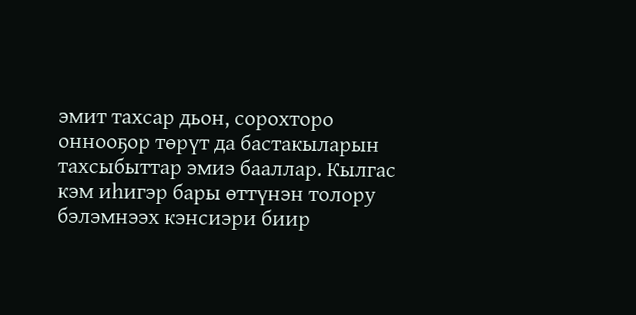эмит тахсар дьон, сорохторо оннооҕор төрүт да бастакыларын тахсыбыттар эмиэ бааллар. Кылгас кэм иһигэр бары өттүнэн толору бэлэмнээх кэнсиэри биир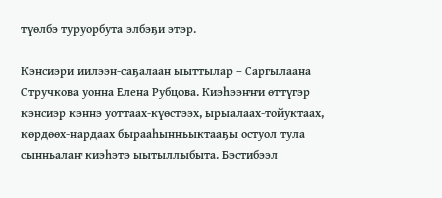түөлбэ туруорбута элбэҕи этэр.

Кэнсиэри иилээн-саҕалаан ыыттылар – Саргылаана Стручкова уонна Елена Рубцова. Киэһээҥҥи өттүгэр кэнсиэр кэннэ уоттаах-күөстээх, ырыалаах-тойуктаах, көрдөөх-нардаах бырааһынньыктааҕы остуол тула сынньалаҥ киэһэтэ ыытыллыбыта. Бэстибээл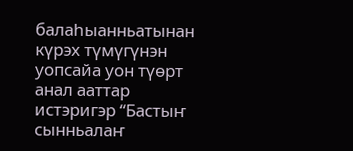балаһыанньатынан күрэх түмүгүнэн уопсайа уон түөрт анал ааттар истэригэр “Бастыҥ сынньалаҥ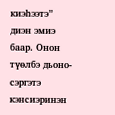киэһээтэ” диэн эмиэ баар. Онон түөлбэ дьоно-сэргэтэ кэнсиэринэн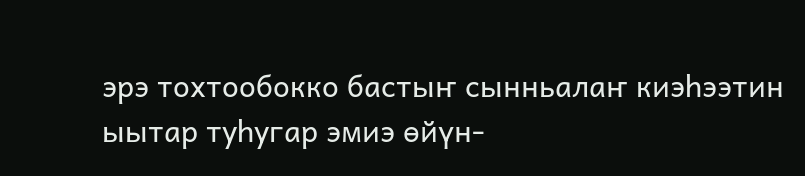эрэ тохтообокко бастыҥ сынньалаҥ киэһээтин ыытар туһугар эмиэ өйүн-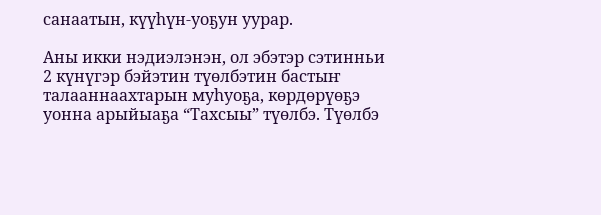санаатын, күүһүн-уоҕун уурар.

Аны икки нэдиэлэнэн, ол эбэтэр сэтинньи 2 күнүгэр бэйэтин түөлбэтин бастыҥ талааннаахтарын муһуоҕа, көрдөрүөҕэ уонна арыйыаҕа “Тахсыы” түөлбэ. Түөлбэ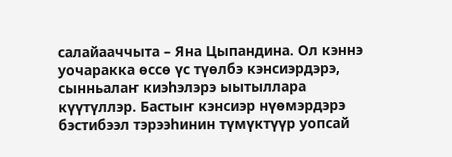салайааччыта – Яна Цыпандина. Ол кэннэ уочаракка өссө үс түөлбэ кэнсиэрдэрэ, сынньалаҥ киэһэлэрэ ыытыллара күүтүллэр. Бастыҥ кэнсиэр нүөмэрдэрэ бэстибээл тэрээһинин түмүктүүр уопсай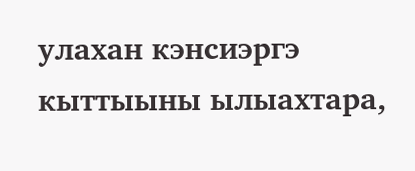улахан кэнсиэргэ кыттыыны ылыахтара,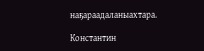наҕараадаланыахтара.

Константин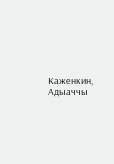Каженкин, Адыаччы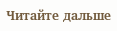Читайте дальше